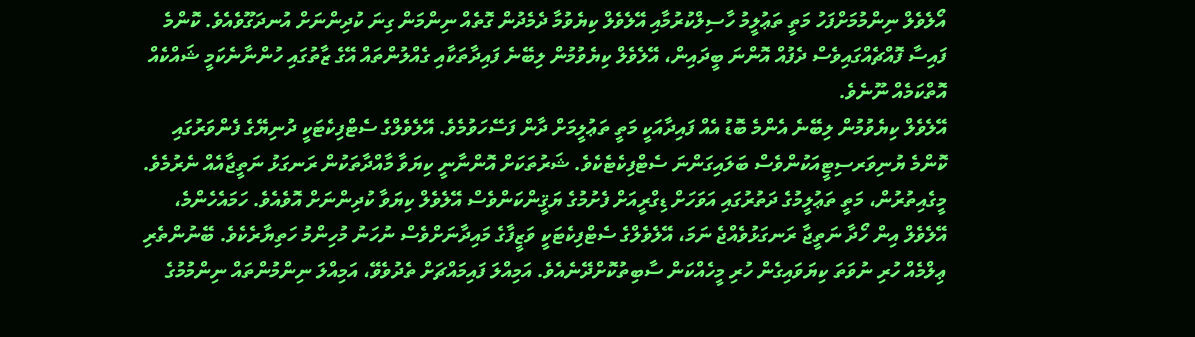އޯލެވެލް ނިންމުމަށްފަހު މަތީ ތަޢުލީމު ހާސިލްކުރުމާއި އޭލެވެލް ކިޔެވުމާ ދެމެދުން ގޮތެއް ނިންމަން ގިނަ ކުދިންނަށް އުނދަގޫވެއެވެ. ކޮންމެ ފައިސާ ފޮއްޗެއްގައިވެސް ދެފުއް އޮންނަ ބީދައިން، އޭލެވެލް ކިޔެވުމުން ލިބޭނެ ފައިދާތަކާއި ގެއްލުންތައް އޭގެ ޒާތުގައި ހުންނާނެކަމީ ޝައްކެއް އޮތްކަމެއް ނޫނެވެ.
އޭލެވެލް ކިޔެވުމުން ލިބޭނެ އެންމެ ބޮޑު އެއް ފައިދާއަކީ މަތީ ތަޢުލީމަށް ދާން ފަސޭހަވުމެވެ. އޭލެވެލްގެ ސެޓްފިކެޓަކީ ދުނިޔޭގެ ފެންވަރުގައި ކޮންމެ ޔުނިވަރސިޓީއަކުންވެސް ބަލައިގަންނަ ސެޓްފިކެޓެކެވެ. ޝަރުތަކަށް އޮންނާނީ ކިޔަވާ މާއްދާތަކުން ރަނގަޅު ނަތީޖާއެއް ނެރުމެވެ. މީގެއިތުރުން، މަތީ ތަޢުލީމުގެ ދަތުރުގައި އަވަހަށް ޑިގްރީއަށް ފެށުމުގެ ޔަޤީންކަންވެސް އޭލެވެލް ކިޔަވާ ކުދިންނަށް އޮވެއެވެ. ހަމައެހެންމެ، އޭލެވެލް އިން ހޯދާ ނަތީޖާ ރަނގަޅުވެއްޖެ ނަމަ، އޭލެވެލްގެ ސެޓްފިކެޓަކީ ވަޒީފާގެ މައިދާނަށްވެސް ނުހަނު މުހިންމު ހަތިޔާރެކެވެ. ބޭނުންތެރި ޢިލްމެއް ހުރި ނުވަތަ ކިޔަވައިގެން ހުރި މީހެއްކަން ސާބިތުކޮށްދޭނެއެވެ. އަމިއްލަ ފައިމައްޗަށް ތެދުވެވޭ، އަމިއްލަ ނިންމުންތައް ނިންމުމުގެ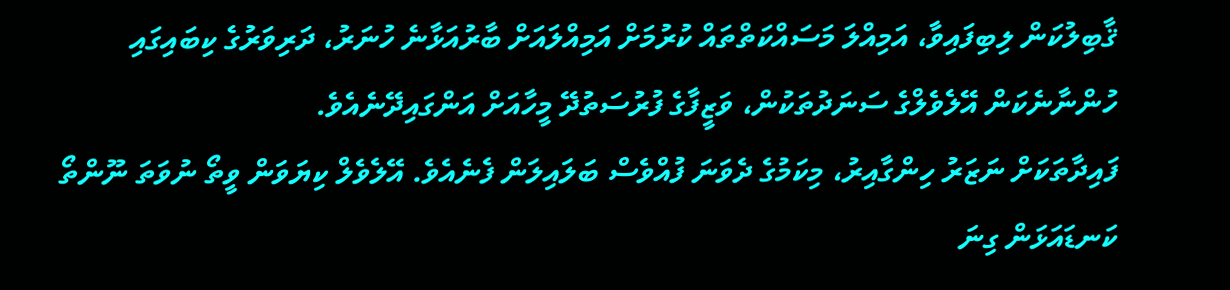ޤާބިލުކަން ލިބިފައިވާ، އަމިއްލަ މަސައްކަތްތައް ކުރުމަށް އަމިއްލައަށް ބާރުއަޅާނެ ހުނަރު، ދަރިވަރުގެ ކިބައިގައި ހުންނާނެކަން އޭލެވެލްގެ ސަނަދުތަކުން، ވަޒީފާގެ ފުރުސަތުދޭ މީހާއަށް އަންގައިދޭނެއެވެ.
ފައިދާތަކަށް ނަޒަރު ހިންގާއިރު، މިކަމުގެ ދެވަނަ ފުއްވެސް ބަލައިލަން ފެނެއެވެ. އޭލެވެލް ކިޔަވަން ވީތޯ ނުވަތަ ނޫންތޯ ކަނޑައަޅަން ގިނަ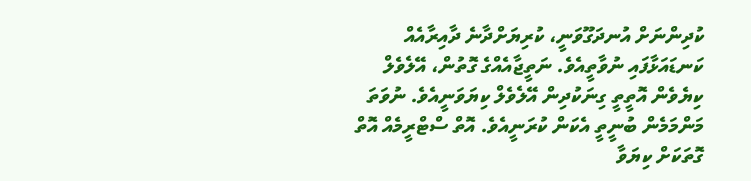ކުދިންނަށް އުނދަގޫވަނީ، ކުރިޔަށްދާނެ ދާއިރާއެއް ކަނޑައަޅާފައި ނުވާތީއެވެ. ނަތީޖާއެއްގެ ގޮތުން، އޭލެވެލް ކިޔެވެން އޮތީތީ ގިނަކުދިން އޭލެވެލް ކިޔަވަނީއެވެ. ނުވަތަ މަންމަމެން ބުނީތީ އެކަން ކުރަނީއެވެ. އޮތް ސްޓްރީމެއް އޮތް ގޮތަކަށް ކިޔަވާ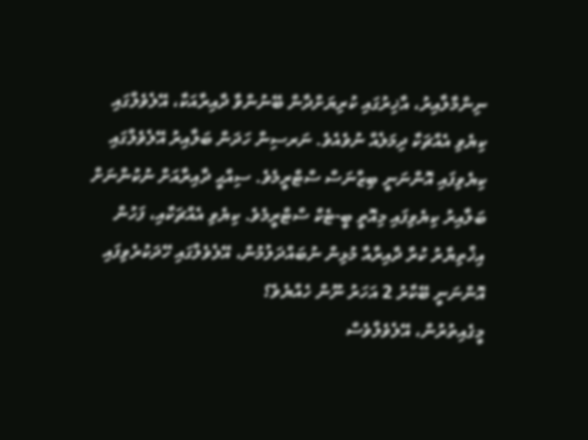ނިންމާލާއިރު، އާޚިރުގައި ކުރިޔަށްދާން ބޭނުންވާ ދާއިރާއަކާ، އޭލެވެލްގައި ކިޔެވި އެއްޗަކާ ދިމަލެއް ނުވެއެވެ. ނަރސިން ހަދަން ބަލާއިރު އޭލެވެލްގައި ކިޔެވިފައި އޮންނަނީ ބިޒްނަސް ސްޓްރީމެވެ. ސިއްޙީ ދާއިރާއަށް ނުކުންނަށް ބަލާއިރު ކިޔެވިފައި މިއޮތީ ބީ-ޓެކް ސްޓްރީމެވެ. ކިޔެވި އެއްޗަކާއި، ފަހުން އިޚްތިޔާރު ކުރާ ދާއިރާއާ މުޅިން ނުބައްދަލުމުން، އޭލެވެލްގައި ހޭދަކުރެވިފައި އޮންނަނީ ބޭކާރު 2 އަހަރު ނޫން ހެއްޔެވެ؟
މީގެއިތުރުން، އޭލެވެލްވެސް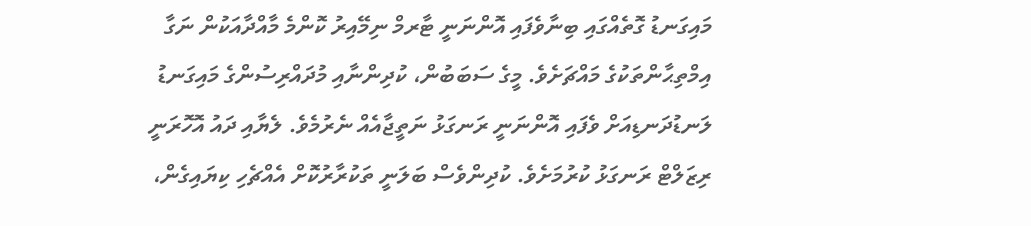މައިގަނޑު ގޮތެއްގައި ބިނާވެފައި އޮންނަނީ ޓާރމް ނިމޭއިރު ކޮންމެ މާއްދާއަކުން ނަގާ އިމްތިޙާންތަކުގެ މައްޗަށެވެ. މީގެ ސަބަބުން، ކުދިންނާއި މުދައްރިސުންގެ މައިގަނޑު ލަނޑުދަނޑިއަށް ވެފައި އޮންނަނީ ރަނގަޅު ނަތީޖާއެއް ނެރުމެވެ. ލެޔާއި ދައު އޮހޮރަނީ ރިޒަލްޓް ރަނގަޅު ކުރުމަށެވެ. ކުދިންވެސް ބަލަނީ ތަކުރާރުކޮށް އެއްޗެހި ކިޔައިގެން،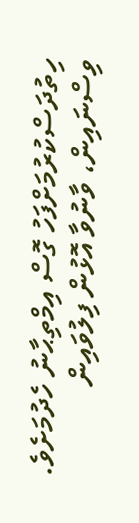ހިތުދަސްކުރުމަށްފަހު ގޮސް އިމްތިޙާނު ހެދުމަށެވެ. ވިސްނައިން، ވާނުވާ އޮޅުން ފިލުވައިން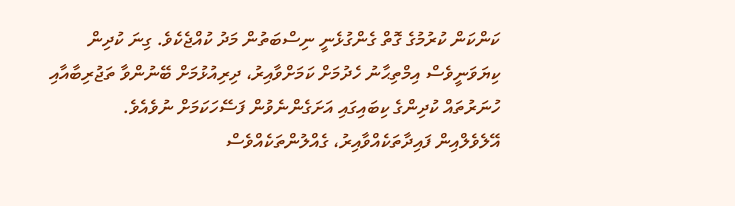ކަންކަން ކުރުމުގެ ގޮތް ގެންގުޅެނީ ނިސްބަތުން މަދު ކުއްޖެކެވެ. ގިނަ ކުދިން ކިޔަވަނީވެސް އިމްތިޙާނު ހެދުމަށް ކަމަށްވާއިރު، ދިރިއުޅުމަށް ބޭނުންވާ ތަޖުރިބާއާއި ހުނަރުތައް ކުދިންގެ ކިބައިގައި އަށަގެންނެވުން ފަސޭހަކަމަށް ނުވެއެވެ.
އޭލެވެލްއިން ފައިދާތަކެއްވާއިރު، ގެއްލުންތަކެއްވެސް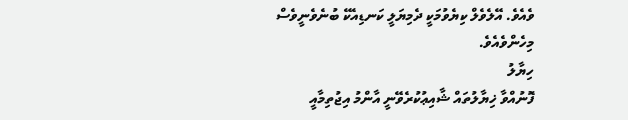ވެއެވެ. އޭލެވެލް ކިޔެވުމަކީ ދެމިޔަލީ ކަނޑިއެކޭ ބުނެވެނީވެސް މިހެންވެއެވެ.
ހިޔާލު
ފޮނުއްވާ ޚިޔާލުތައް ޝާއިޢުކުރެވޭނީ އާންމު އިޖުތިމާއީ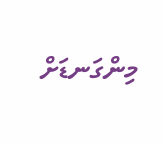މިންގަނޑަށް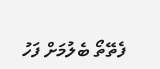ފެތޭތޯ ބެލުމަށް ފަހު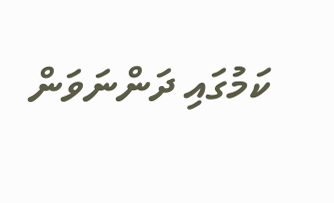ކަމުގައި ދަންނަވަން